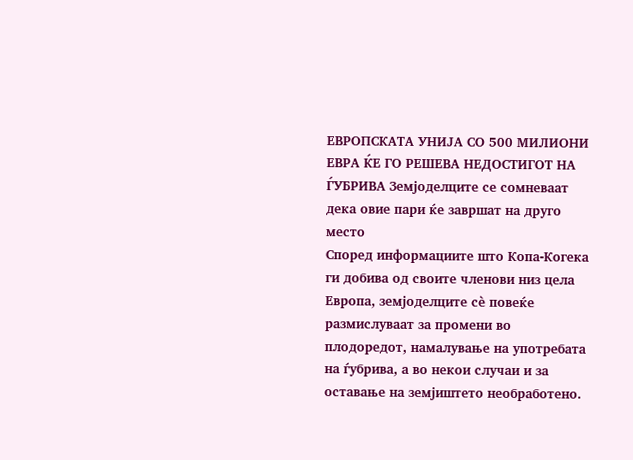ЕВРОПСКАТА УНИЈА СО 500 МИЛИОНИ ЕВРА ЌЕ ГО РЕШЕВА НЕДОСТИГОТ НА ЃУБРИВА Земјоделците се сомневаат дека овие пари ќе завршат на друго место
Според информациите што Копа-Когека ги добива од своите членови низ цела Европа, земјоделците сè повеќе размислуваат за промени во плодоредот, намалување на употребата на ѓубрива, а во некои случаи и за оставање на земјиштето необработено.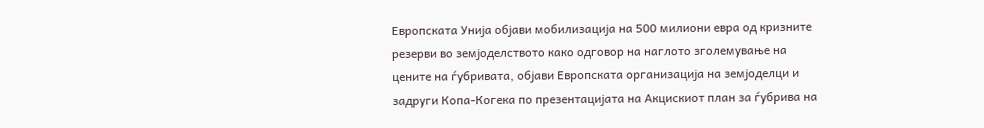Европската Унија објави мобилизација на 500 милиони евра од кризните резерви во земјоделството како одговор на наглото зголемување на цените на ѓубривата, објави Европската организација на земјоделци и задруги Копа-Когека по презентацијата на Акцискиот план за ѓубрива на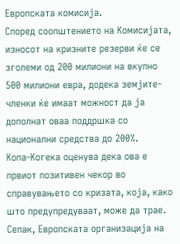Европската комисија.
Според соопштението на Комисијата, износот на кризните резерви ќе се зголеми од 200 милиони на вкупно 500 милиони евра, додека земјите-членки ќе имаат можност да ја дополнат оваа поддршка со национални средства до 200%.
Копа-Когека оценува дека ова е првиот позитивен чекор во справувањето со кризата, која, како што предупредуваат, може да трае.
Сепак, Европската организација на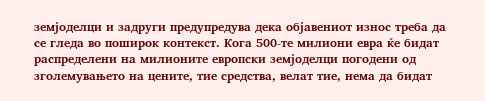земјоделци и задруги предупредува дека објавениот износ треба да се гледа во поширок контекст. Кога 500-те милиони евра ќе бидат распределени на милионите европски земјоделци погодени од зголемувањето на цените, тие средства, велат тие, нема да бидат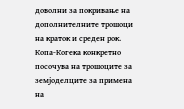доволни за покривање на дополнителните трошоци на краток и среден рок.
Копа-Когека конкретно посочува на трошоците за земјоделците за примена на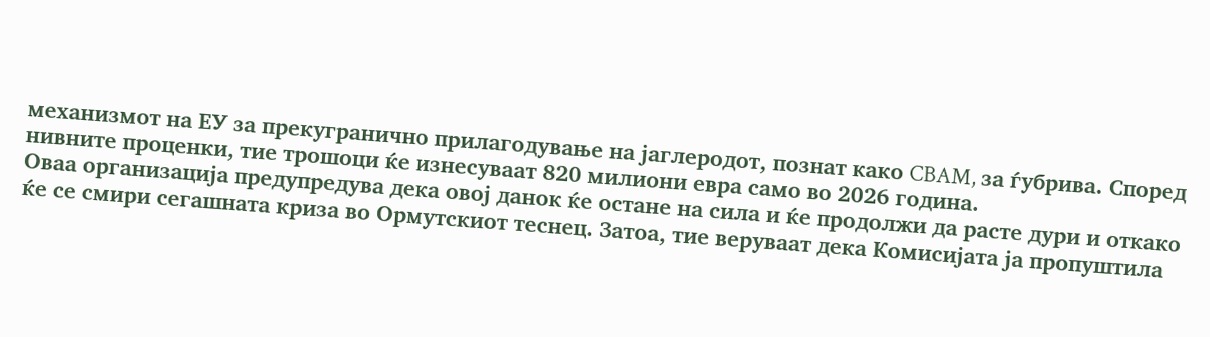механизмот на ЕУ за прекугранично прилагодување на јаглеродот, познат како CBAM, за ѓубрива. Според нивните проценки, тие трошоци ќе изнесуваат 820 милиони евра само во 2026 година.
Оваа организација предупредува дека овој данок ќе остане на сила и ќе продолжи да расте дури и откако ќе се смири сегашната криза во Ормутскиот теснец. Затоа, тие веруваат дека Комисијата ја пропуштила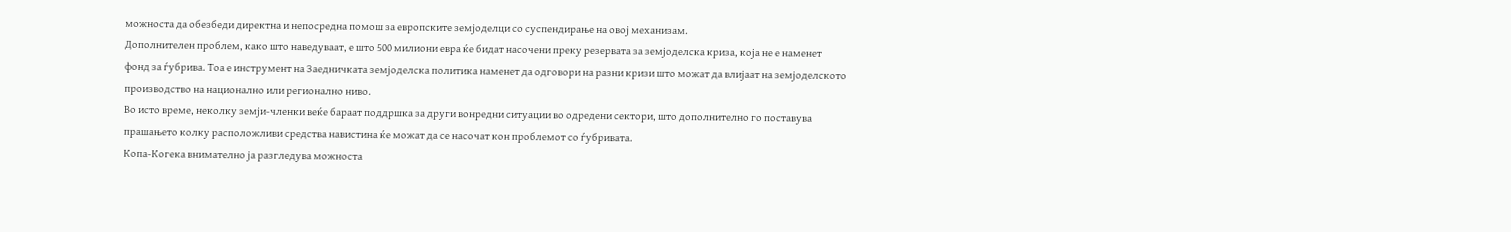можноста да обезбеди директна и непосредна помош за европските земјоделци со суспендирање на овој механизам.
Дополнителен проблем, како што наведуваат, е што 500 милиони евра ќе бидат насочени преку резервата за земјоделска криза, која не е наменет фонд за ѓубрива. Тоа е инструмент на Заедничката земјоделска политика наменет да одговори на разни кризи што можат да влијаат на земјоделското производство на национално или регионално ниво.
Во исто време, неколку земји-членки веќе бараат поддршка за други вонредни ситуации во одредени сектори, што дополнително го поставува прашањето колку расположливи средства навистина ќе можат да се насочат кон проблемот со ѓубривата.
Копа-Когека внимателно ја разгледува можноста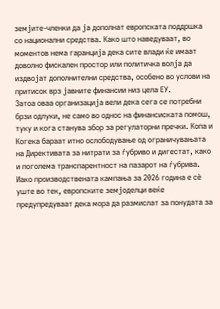земјите-членки да ја дополнат европската поддршка со национални средства. Како што наведуваат, во моментов нема гаранција дека сите влади ќе имаат доволно фискален простор или политичка волја да издвојат дополнителни средства, особено во услови на притисок врз јавните финансии низ цела ЕУ.
Затоа оваа организација вели дека сега се потребни брзи одлуки, не само во однос на финансиската помош, туку и кога станува збор за регулаторни пречки. Копа и Когека бараат итно ослободување од ограничувањата на Директивата за нитрати за ѓубриво и дигестат, како и поголема транспарентност на пазарот на ѓубрива.
Иако производствената кампања за 2026 година е сè уште во тек, европските земјоделци веќе предупредуваат дека мора да размислат за понудата за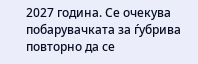2027 година. Се очекува побарувачката за ѓубрива повторно да се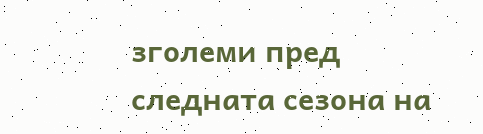зголеми пред следната сезона на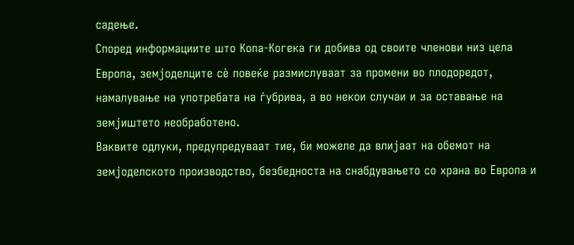садење.
Според информациите што Копа-Когека ги добива од своите членови низ цела Европа, земјоделците сè повеќе размислуваат за промени во плодоредот, намалување на употребата на ѓубрива, а во некои случаи и за оставање на земјиштето необработено.
Ваквите одлуки, предупредуваат тие, би можеле да влијаат на обемот на земјоделското производство, безбедноста на снабдувањето со храна во Европа и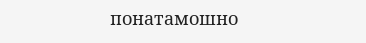понатамошно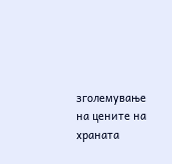зголемување на цените на храната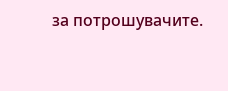за потрошувачите.